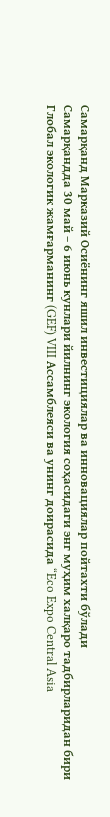Самарқанд Марказий Осиёнинг яшил инвестициялар ва инновациялар пойтахти бўлади
Самарқандда 30 май – 6 июнь кунлари йилнинг экология соҳасидаги энг муҳим халқаро тадбирларидан бири Глобал экологик жамғарманинг (GEF) VIII Ассамблеяси ва унинг доирасида “Eco Expo Central Asia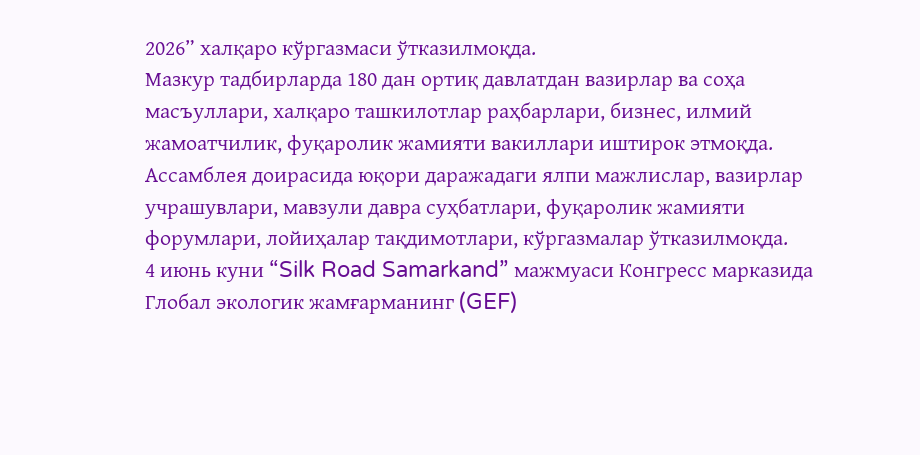2026” халқаро кўргазмаси ўтказилмоқда.
Мазкур тадбирларда 180 дан ортиқ давлатдан вазирлар ва соҳа масъуллари, халқаро ташкилотлар раҳбарлари, бизнес, илмий жамоатчилик, фуқаролик жамияти вакиллари иштирок этмоқда. Ассамблея доирасида юқори даражадаги ялпи мажлислар, вазирлар учрашувлари, мавзули давра суҳбатлари, фуқаролик жамияти форумлари, лойиҳалар тақдимотлари, кўргазмалар ўтказилмоқда.
4 июнь куни “Silk Road Samarkand” мажмуаси Конгресс марказида Глобал экологик жамғарманинг (GEF)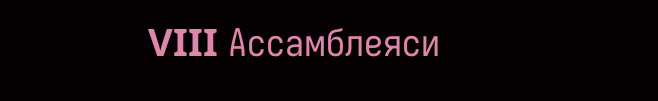VIII Ассамблеяси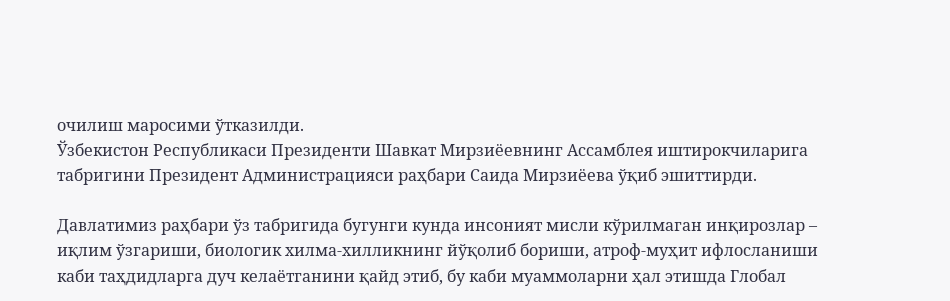очилиш маросими ўтказилди.
Ўзбекистон Республикаси Президенти Шавкат Мирзиёевнинг Ассамблея иштирокчиларига табригини Президент Администрацияси раҳбари Саида Мирзиёева ўқиб эшиттирди.

Давлатимиз раҳбари ўз табригида бугунги кунда инсоният мисли кўрилмаган инқирозлар – иқлим ўзгариши, биологик хилма-хилликнинг йўқолиб бориши, атроф-муҳит ифлосланиши каби таҳдидларга дуч келаётганини қайд этиб, бу каби муаммоларни ҳал этишда Глобал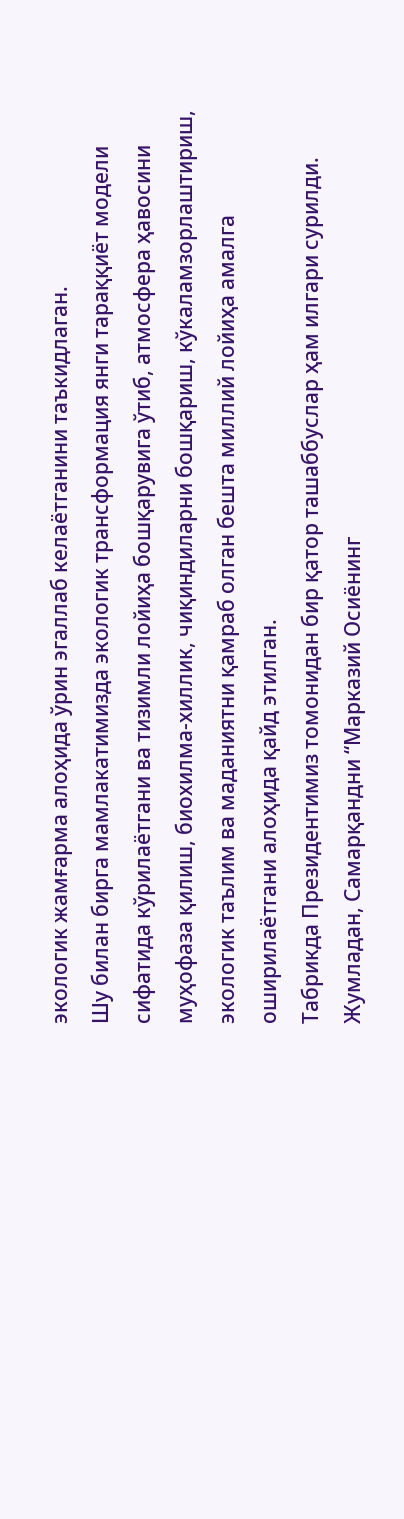экологик жамғарма алоҳида ўрин эгаллаб келаётганини таъкидлаган.
Шу билан бирга мамлакатимизда экологик трансформация янги тараққиёт модели сифатида кўрилаётгани ва тизимли лойиҳа бошқарувига ўтиб, атмосфера ҳавосини муҳофаза қилиш, биохилма-хиллик, чиқиндиларни бошқариш, кўкаламзорлаштириш, экологик таълим ва маданиятни қамраб олган бешта миллий лойиҳа амалга оширилаётгани алоҳида қайд этилган.
Табрикда Президентимиз томонидан бир қатор ташаббуслар ҳам илгари сурилди. Жумладан, Самарқандни “Марказий Осиёнинг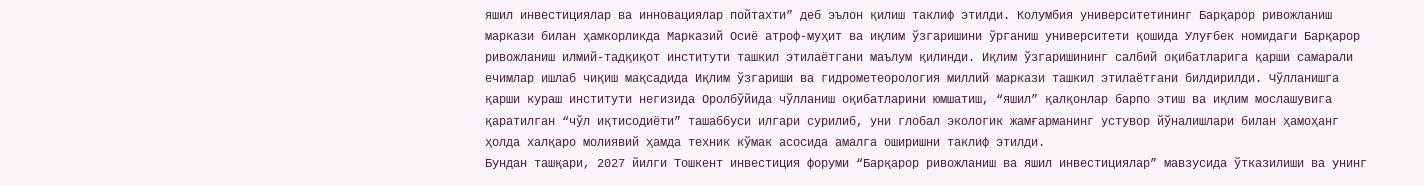яшил инвестициялар ва инновациялар пойтахти” деб эълон қилиш таклиф этилди. Колумбия университетининг Барқарор ривожланиш маркази билан ҳамкорликда Марказий Осиё атроф-муҳит ва иқлим ўзгаришини ўрганиш университети қошида Улуғбек номидаги Барқарор ривожланиш илмий-тадқиқот институти ташкил этилаётгани маълум қилинди. Иқлим ўзгаришининг салбий оқибатларига қарши самарали ечимлар ишлаб чиқиш мақсадида Иқлим ўзгариши ва гидрометеорология миллий маркази ташкил этилаётгани билдирилди. Чўлланишга қарши кураш институти негизида Оролбўйида чўлланиш оқибатларини юмшатиш, “яшил” қалқонлар барпо этиш ва иқлим мослашувига қаратилган “чўл иқтисодиёти” ташаббуси илгари сурилиб, уни глобал экологик жамғарманинг устувор йўналишлари билан ҳамоҳанг ҳолда халқаро молиявий ҳамда техник кўмак асосида амалга оширишни таклиф этилди.
Бундан ташқари, 2027 йилги Тошкент инвестиция форуми “Барқарор ривожланиш ва яшил инвестициялар” мавзусида ўтказилиши ва унинг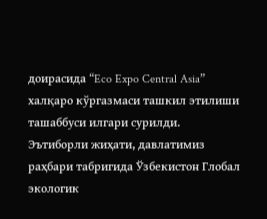доирасида “Eco Expo Central Asia” халқаро кўргазмаси ташкил этилиши ташаббуси илгари сурилди.
Эътиборли жиҳати, давлатимиз раҳбари табригида Ўзбекистон Глобал экологик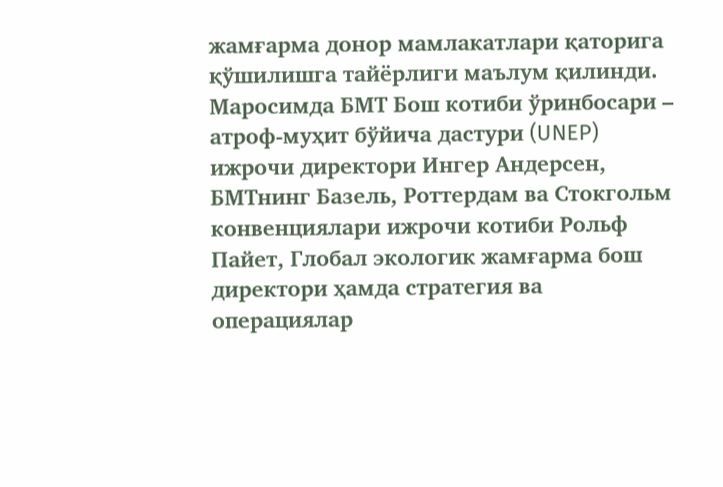жамғарма донор мамлакатлари қаторига қўшилишга тайёрлиги маълум қилинди.
Маросимда БМТ Бош котиби ўринбосари – атроф-муҳит бўйича дастури (UNEP) ижрочи директори Ингер Андерсен, БМТнинг Базель, Роттердам ва Стокгольм конвенциялари ижрочи котиби Рольф Пайет, Глобал экологик жамғарма бош директори ҳамда стратегия ва операциялар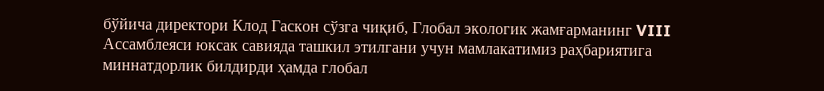бўйича директори Клод Гаскон сўзга чиқиб, Глобал экологик жамғарманинг VIII Ассамблеяси юксак савияда ташкил этилгани учун мамлакатимиз раҳбариятига миннатдорлик билдирди ҳамда глобал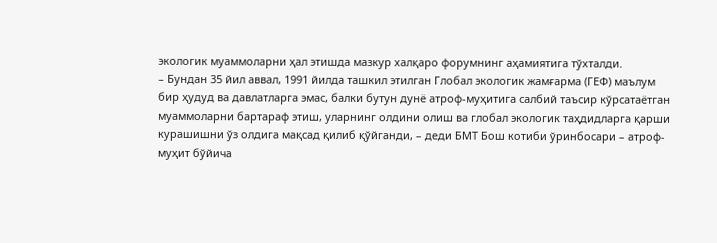экологик муаммоларни ҳал этишда мазкур халқаро форумнинг аҳамиятига тўхталди.
– Бундан 35 йил аввал, 1991 йилда ташкил этилган Глобал экологик жамғарма (ГEФ) маълум бир ҳудуд ва давлатларга эмас, балки бутун дунё атроф-муҳитига салбий таъсир кўрсатаётган муаммоларни бартараф этиш, уларнинг олдини олиш ва глобал экологик таҳдидларга қарши курашишни ўз олдига мақсад қилиб қўйганди, – деди БМТ Бош котиби ўринбосари – атроф-муҳит бўйича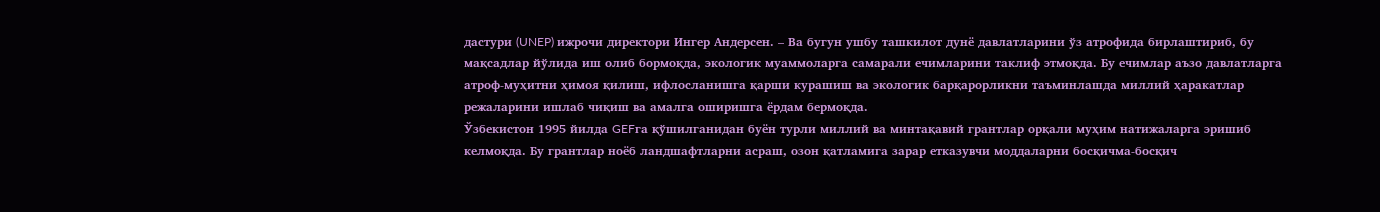дастури (UNEP) ижрочи директори Ингер Андерсен. – Ва бугун ушбу ташкилот дунё давлатларини ўз атрофида бирлаштириб, бу мақсадлар йўлида иш олиб бормоқда, экологик муаммоларга самарали ечимларини таклиф этмоқда. Бу ечимлар аъзо давлатларга атроф-муҳитни ҳимоя қилиш, ифлосланишга қарши курашиш ва экологик барқарорликни таъминлашда миллий ҳаракатлар режаларини ишлаб чиқиш ва амалга оширишга ёрдам бермоқда.
Ўзбекистон 1995 йилда GEFга қўшилганидан буён турли миллий ва минтақавий грантлар орқали муҳим натижаларга эришиб келмоқда. Бу грантлар ноёб ландшафтларни асраш, озон қатламига зарар етказувчи моддаларни босқичма-босқич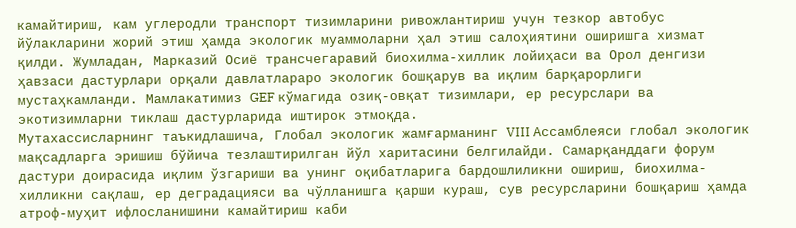камайтириш, кам углеродли транспорт тизимларини ривожлантириш учун тезкор автобус йўлакларини жорий этиш ҳамда экологик муаммоларни ҳал этиш салоҳиятини оширишга хизмат қилди. Жумладан, Марказий Осиё трансчегаравий биохилма-хиллик лойиҳаси ва Орол денгизи ҳавзаси дастурлари орқали давлатлараро экологик бошқарув ва иқлим барқарорлиги мустаҳкамланди. Мамлакатимиз GEF кўмагида озиқ-овқат тизимлари, ер ресурслари ва экотизимларни тиклаш дастурларида иштирок этмоқда.
Мутахассисларнинг таъкидлашича, Глобал экологик жамғарманинг VIII Ассамблеяси глобал экологик мақсадларга эришиш бўйича тезлаштирилган йўл харитасини белгилайди. Самарқанддаги форум дастури доирасида иқлим ўзгариши ва унинг оқибатларига бардошлиликни ошириш, биохилма-хилликни сақлаш, ер деградацияси ва чўлланишга қарши кураш, сув ресурсларини бошқариш ҳамда атроф-муҳит ифлосланишини камайтириш каби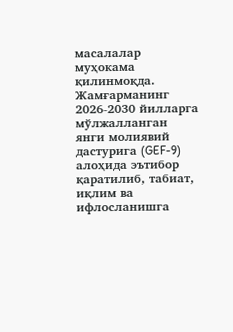масалалар муҳокама қилинмоқда. Жамғарманинг 2026-2030 йилларга мўлжалланган янги молиявий дастурига (GEF-9) алоҳида эътибор қаратилиб, табиат, иқлим ва ифлосланишга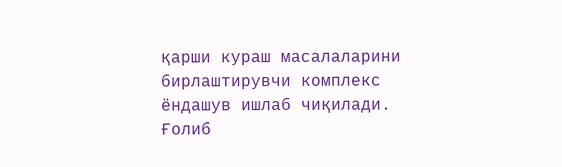қарши кураш масалаларини бирлаштирувчи комплекс ёндашув ишлаб чиқилади.
Ғолиб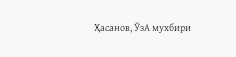Ҳасанов, ЎзА мухбири